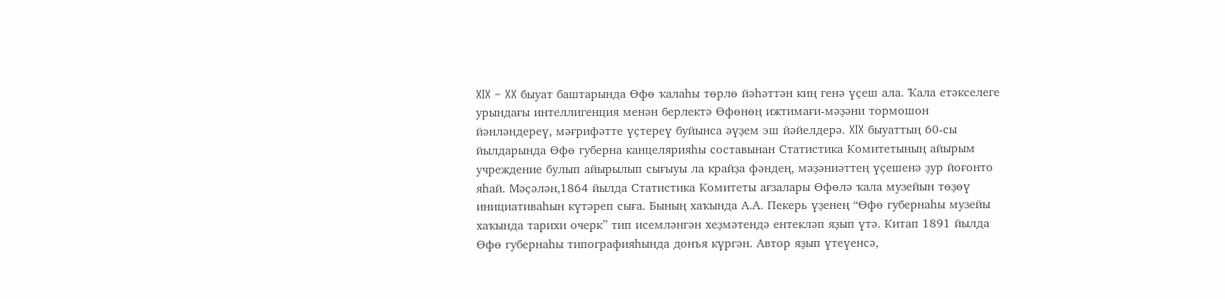XIX – XX быуат баштарында Өфө ҡалаһы төрлө йәһәттән киң генә үҫеш ала. Ҡала етәкселеге урындағы интеллигенция менән берлектә Өфөнөң ижтимағи-мәҙәни тормошон йәнләндереү, мәғрифәтте үҫтереү буйынса әүҙем эш йәйелдерә. XIX быуаттың 60-сы йылдарында Өфө губерна канцелярияһы составынан Статистика Комитетының айырым учреждение булып айырылып сығыуы ла крайҙа фәндең, мәҙәниәттең үҫешенә ҙур йоғонто яһай. Мәҫәлән,1864 йылда Статистика Комитеты ағзалары Өфөлә ҡала музейын төҙөү инициативаһын күтәреп сыға. Бының хаҡында А.А. Пекерь үҙенең “Өфө губернаһы музейы хаҡында тарихи очерк” тип исемләнгән хеҙмәтендә ентекләп яҙып үтә. Китап 1891 йылда Өфө губернаһы типографияһында донъя күргән. Автор яҙып үтеүенсә,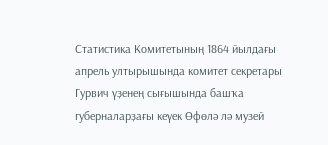Статистика Комитетының 1864 йылдағы апрель ултырышында комитет секретары Гурвич үҙенең сығышында башҡа губерналарҙағы кеүек Өфөлә лә музей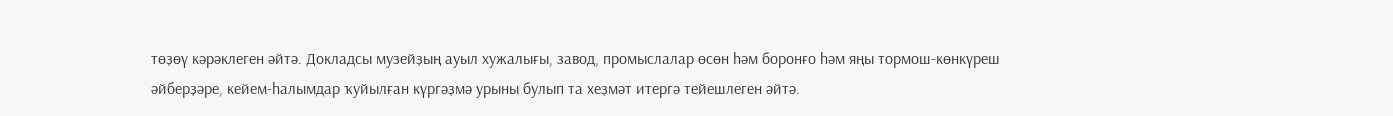төҙөү кәрәклеген әйтә. Докладсы музейҙың ауыл хужалығы, завод, промыслалар өсөн һәм боронғо һәм яңы тормош-көнкүреш әйберҙәре, кейем-һалымдар ҡуйылған күргәҙмә урыны булып та хеҙмәт итергә тейешлеген әйтә.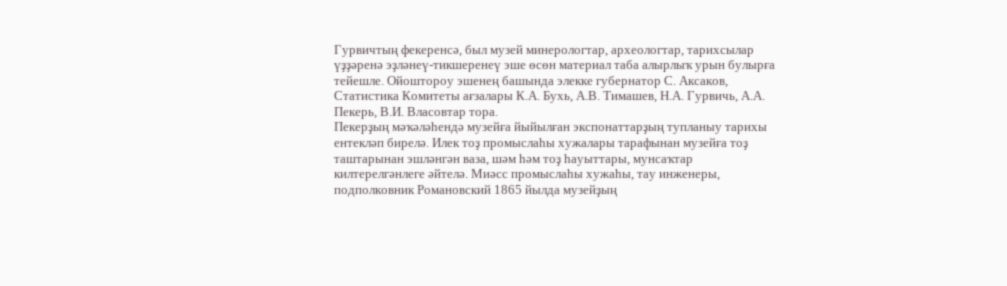Гурвичтың фекеренсә, был музей минерологтар, археологтар, тарихсылар үҙҙәренә эҙләнеү-тикшеренеү эше өсөн материал таба алырлыҡ урын булырға тейешле. Ойоштороу эшенең башында элекке губернатор С. Аксаков, Статистика Комитеты ағзалары К.А. Бухь, А.В. Тимашев, Н.А. Гурвичь, А.А. Пекерь, В.И. Власовтар тора.
Пекерҙың мәҡәләһендә музейға йыйылған экспонаттарҙың тупланыу тарихы ентекләп бирелә. Илек тоҙ промыслаһы хужалары тарафынан музейға тоҙ таштарынан эшләнгән ваза, шәм һәм тоҙ һауыттары, мунсаҡтар килтерелгәнлеге әйтелә. Миәсс промыслаһы хужаһы, тау инженеры, подполковник Романовский 1865 йылда музейҙың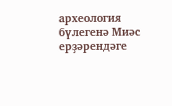археология бүлегенә Миәс ерҙәрендәге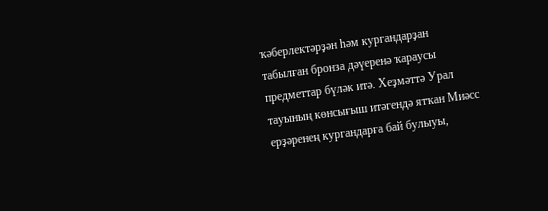ҡәберлектәрҙән һәм кургандарҙан табылған бронза дәүеренә ҡараусы предметтар бүләк итә. Хеҙмәттә Урал тауының көнсығыш итәгендә ятҡан Миәсс ерҙәренең кургандарға бай булыуы,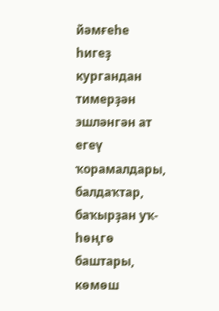йәмғеһе һигеҙ кургандан тимерҙән эшләнгән ат егеү ҡорамалдары, балдаҡтар, баҡырҙан уҡ-һөңгө баштары, көмөш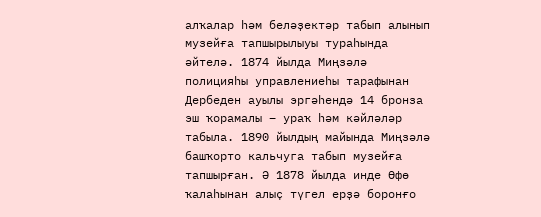алҡалар һәм беләҙектәр табып алынып музейға тапшырылыуы тураһында әйтелә. 1874 йылда Миңзәлә полицияһы управлениеһы тарафынан Дербеден ауылы эргәһендә 14 бронза эш ҡорамалы – ураҡ һәм кәйләләр табыла. 1890 йылдың майында Миңзәлә башҡорто кальчуга табып музейға тапшырған. Ә 1878 йылда инде Өфө ҡалаһынан алыҫ түгел ерҙә боронғо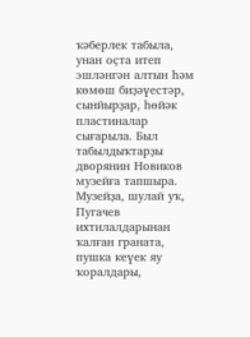ҡәберлек табыла, унан оҫта итеп эшләнгән алтын һәм көмөш биҙәүестәр, сынйырҙар, һөйәк пластиналар сығарыла. Был табылдыҡтарҙы дворянин Новиков музейға тапшыра. Музейҙа, шулай уҡ, Пугачев ихтилалдарынан ҡалған граната, пушка кеүек яу ҡоралдары,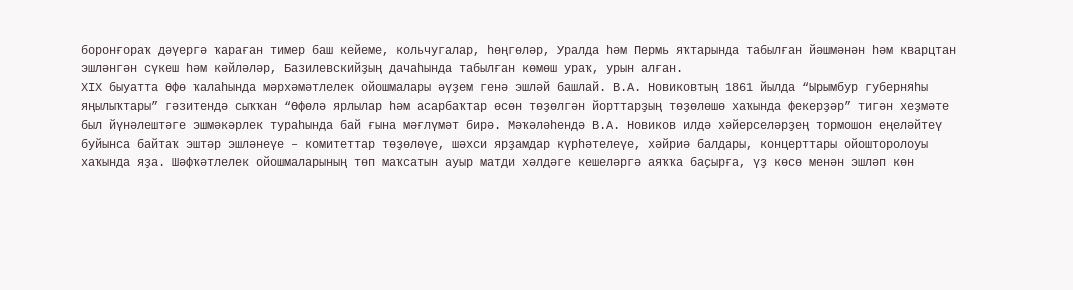боронғораҡ дәүергә ҡараған тимер баш кейеме, кольчугалар, һөңгөләр, Уралда һәм Пермь яҡтарында табылған йәшмәнән һәм кварцтан эшләнгән сүкеш һәм кәйләләр, Базилевскийҙың дачаһында табылған көмөш ураҡ, урын алған.
XIX быуатта Өфө ҡалаһында мәрхәмәтлелек ойошмалары әүҙем генә эшләй башлай. В.А. Новиковтың 1861 йылда “Ырымбур губерняһы яңылыҡтары” гәзитендә сыҡҡан “Өфөлә ярлылар һәм асарбаҡтар өсөн төҙөлгән йорттарҙың төҙөлөшө хаҡында фекерҙәр” тигән хеҙмәте был йүнәлештәге эшмәкәрлек тураһында бай ғына мәғлүмәт бирә. Мәҡәләһендә В.А. Новиков илдә хәйерселәрҙең тормошон еңеләйтеү буйынса байтаҡ эштәр эшләнеүе – комитеттар төҙөлөүе, шәхси ярҙамдар күрһәтелеүе, хәйриә балдары, концерттары ойошторолоуы хаҡында яҙа. Шәфҡәтлелек ойошмаларының төп маҡсатын ауыр матди хәлдәге кешеләргә аяҡҡа баҫырға, үҙ көсө менән эшләп көн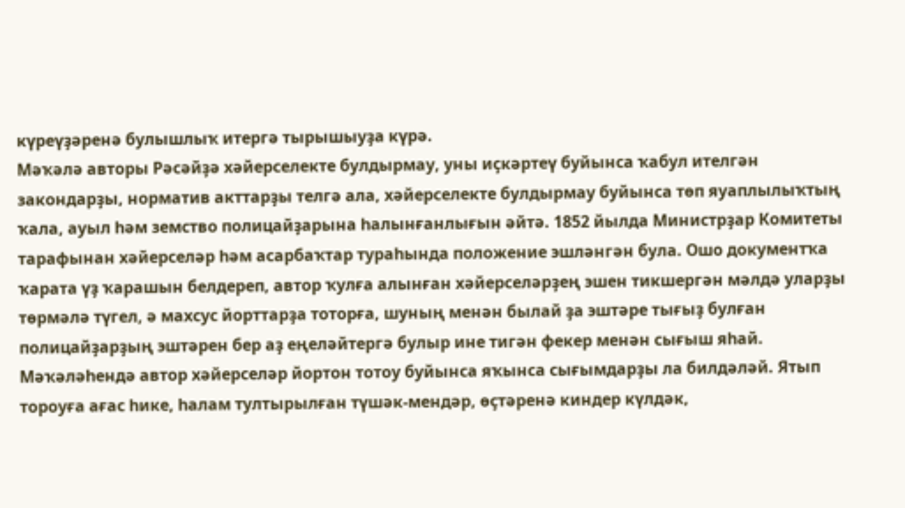күреүҙәренә булышлыҡ итергә тырышыуҙа күрә.
Мәҡәлә авторы Рәсәйҙә хәйерселекте булдырмау, уны иҫкәртеү буйынса ҡабул ителгән закондарҙы, норматив акттарҙы телгә ала, хәйерселекте булдырмау буйынса төп яуаплылыҡтың ҡала, ауыл һәм земство полицайҙарына һалынғанлығын әйтә. 1852 йылда Министрҙар Комитеты тарафынан хәйерселәр һәм асарбаҡтар тураһында положение эшләнгән була. Ошо документҡа ҡарата үҙ ҡарашын белдереп, автор ҡулға алынған хәйерселәрҙең эшен тикшергән мәлдә уларҙы төрмәлә түгел, ә махсус йорттарҙа тоторға, шуның менән былай ҙа эштәре тығыҙ булған полицайҙарҙың эштәрен бер аҙ еңеләйтергә булыр ине тигән фекер менән сығыш яһай. Мәҡәләһендә автор хәйерселәр йортон тотоу буйынса яҡынса сығымдарҙы ла билдәләй. Ятып тороуға ағас һике, һалам тултырылған түшәк-мендәр, өҫтәренә киндер күлдәк,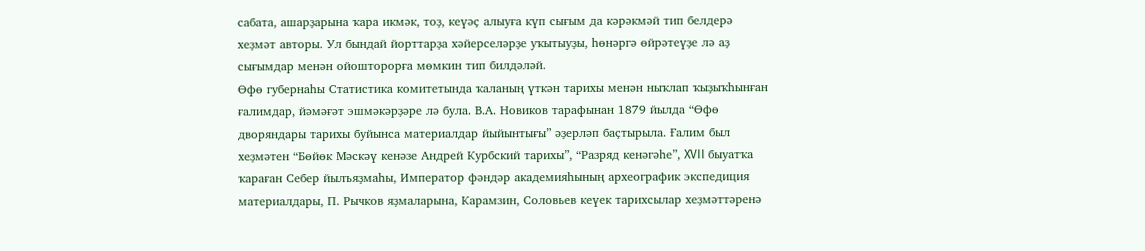сабата, ашарҙарына ҡара икмәк, тоҙ, кеүәҫ алыуға күп сығым да кәрәкмәй тип белдерә хеҙмәт авторы. Ул бындай йорттарҙа хәйерселәрҙе уҡытыуҙы, һөнәргә өйрәтеүҙе лә аҙ сығымдар менән ойошторорға мөмкин тип билдәләй.
Өфө губернаһы Статистика комитетында ҡаланың үткән тарихы менән ныҡлап ҡыҙыҡһынған ғалимдар, йәмәғәт эшмәкәрҙәре лә була. В.А. Новиков тарафынан 1879 йылда “Өфө дворяндары тарихы буйынса материалдар йыйынтығы” әҙерләп баҫтырыла. Ғалим был хеҙмәтен “Бөйөк Мәскәү кенәзе Андрей Курбский тарихы”, “Разряд кенәгәһе”, XVII быуатҡа ҡараған Себер йылъяҙмаһы, Император фәндәр академияһының археографик экспедиция материалдары, П. Рычков яҙмаларына, Карамзин, Соловьев кеүек тарихсылар хеҙмәттәренә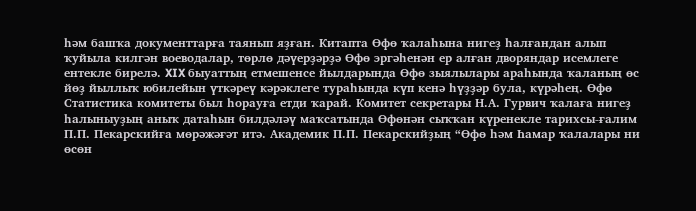һәм башҡа документтарға таянып яҙған. Китапта Өфө ҡалаһына нигеҙ һалғандан алып ҡуйыла килгән воеводалар, төрлө дәүерҙәрҙә Өфө эргәһенән ер алған дворяндар исемлеге ентекле бирелә. XIX быуаттың етмешенсе йылдарында Өфө зыялылары араһында ҡаланың өс йөҙ йыллыҡ юбилейын үткәреү кәрәклеге тураһында күп кенә һүҙҙәр була, күрәһең. Өфө Статистика комитеты был һорауға етди ҡарай. Комитет секретары Н.А. Гурвич ҡалаға нигеҙ һалыныуҙың аныҡ датаһын билдәләү маҡсатында Өфөнән сыҡҡан күренекле тарихсы-ғалим П.П. Пекарскийға мөрәжәғәт итә. Академик П.П. Пекарскийҙың “Өфө һәм Һамар ҡалалары ни өсөн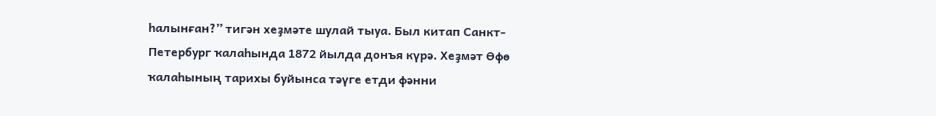һалынған?” тигән хеҙмәте шулай тыуа. Был китап Санкт-Петербург ҡалаһында 1872 йылда донъя күрә. Хеҙмәт Өфө ҡалаһының тарихы буйынса тәүге етди фәнни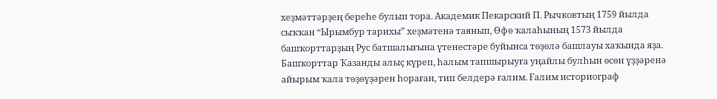хеҙмәттәрҙең береһе булып тора. Академик Пекарский П. Рычковтың 1759 йылда сыҡҡан “Ырымбур тарихы” хеҙмәтенә таянып, Өфө ҡалаһының 1573 йылда башҡорттарҙың Рус батшалығына үтенестәре буйынса төҙөлә башлауы хаҡында яҙа. Башҡорттар Ҡазанды алыҫ күреп, һалым тапшырыуға уңайлы булһын өсөн үҙҙәренә айырым ҡала төҙөүҙәрен һораған, тип белдерә ғалим. Ғалим историограф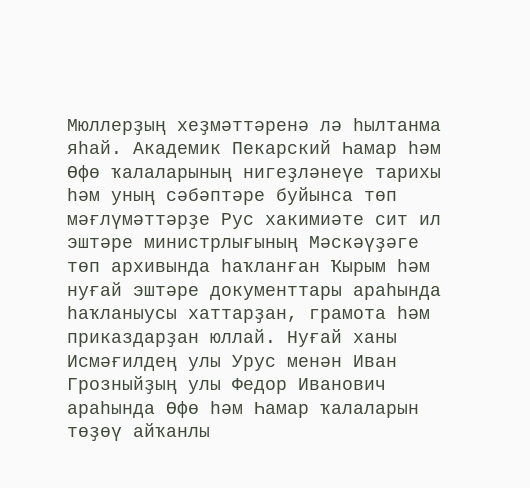Мюллерҙың хеҙмәттәренә лә һылтанма яһай. Академик Пекарский Һамар һәм Өфө ҡалаларының нигеҙләнеүе тарихы һәм уның сәбәптәре буйынса төп мәғлүмәттәрҙе Рус хакимиәте сит ил эштәре министрлығының Мәскәүҙәге төп архивында һаҡланған Ҡырым һәм нуғай эштәре документтары араһында һаҡланыусы хаттарҙан, грамота һәм приказдарҙан юллай. Нуғай ханы Исмәғилдең улы Урус менән Иван Грозныйҙың улы Федор Иванович араһында Өфө һәм Һамар ҡалаларын төҙөү айҡанлы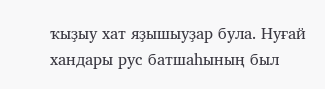ҡыҙыу хат яҙышыуҙар була. Нуғай хандары рус батшаһының был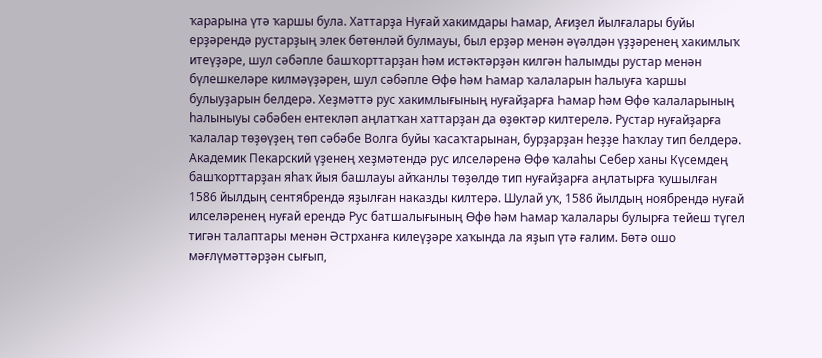ҡарарына үтә ҡаршы була. Хаттарҙа Нуғай хакимдары Һамар, Ағиҙел йылғалары буйы ерҙәрендә рустарҙың элек бөтөнләй булмауы, был ерҙәр менән әүәлдән үҙҙәренең хакимлыҡ итеүҙәре, шул сәбәпле башҡорттарҙан һәм истәктәрҙән килгән һалымды рустар менән бүлешкеләре килмәүҙәрен, шул сәбәпле Өфө һәм Һамар ҡалаларын һалыуға ҡаршы булыуҙарын белдерә. Хеҙмәттә рус хакимлығының нуғайҙарға Һамар һәм Өфө ҡалаларының һалыныуы сәбәбен ентекләп аңлатҡан хаттарҙан да өҙөктәр килтерелә. Рустар нуғайҙарға ҡалалар төҙөүҙең төп сәбәбе Волга буйы ҡасаҡтарынан, бурҙарҙан һеҙҙе һаҡлау тип белдерә.
Академик Пекарский үҙенең хеҙмәтендә рус илселәренә Өфө ҡалаһы Себер ханы Күсемдең башҡорттарҙан яһаҡ йыя башлауы айҡанлы төҙөлдө тип нуғайҙарға аңлатырға ҡушылған 1586 йылдың сентябрендә яҙылған наказды килтерә. Шулай уҡ, 1586 йылдың ноябрендә нуғай илселәренең нуғай ерендә Рус батшалығының Өфө һәм Һамар ҡалалары булырға тейеш түгел тигән талаптары менән Әстрханға килеүҙәре хаҡында ла яҙып үтә ғалим. Бөтә ошо мәғлүмәттәрҙән сығып,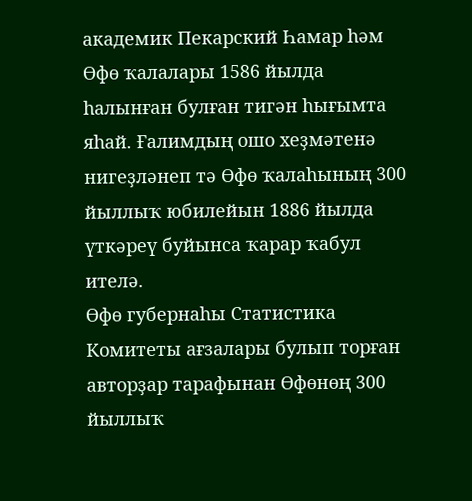академик Пекарский Һамар һәм Өфө ҡалалары 1586 йылда һалынған булған тигән һығымта яһай. Ғалимдың ошо хеҙмәтенә нигеҙләнеп тә Өфө ҡалаһының 300 йыллыҡ юбилейын 1886 йылда үткәреү буйынса ҡарар ҡабул ителә.
Өфө губернаһы Статистика Комитеты ағзалары булып торған авторҙар тарафынан Өфөнөң 300 йыллыҡ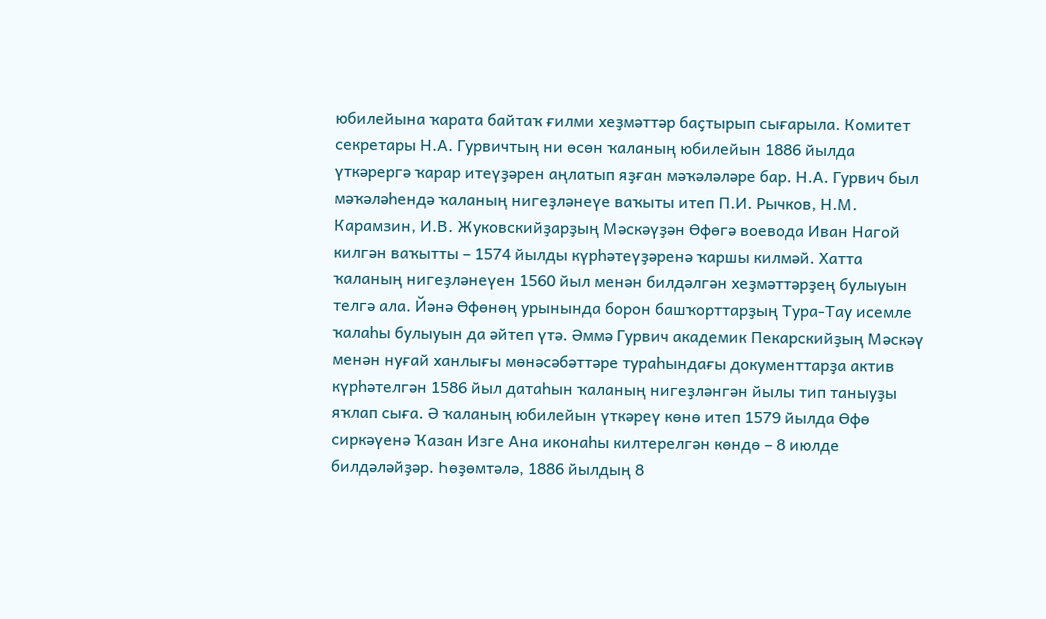юбилейына ҡарата байтаҡ ғилми хеҙмәттәр баҫтырып сығарыла. Комитет секретары Н.А. Гурвичтың ни өсөн ҡаланың юбилейын 1886 йылда үткәрергә ҡарар итеүҙәрен аңлатып яҙған мәҡәләләре бар. Н.А. Гурвич был мәҡәләһендә ҡаланың нигеҙләнеүе ваҡыты итеп П.И. Рычков, Н.М. Карамзин, И.В. Жуковскийҙарҙың Мәскәүҙән Өфөгә воевода Иван Нагой килгән ваҡытты – 1574 йылды күрһәтеүҙәренә ҡаршы килмәй. Хатта ҡаланың нигеҙләнеүен 1560 йыл менән билдәлгән хеҙмәттәрҙең булыуын телгә ала. Йәнә Өфөнөң урынында борон башҡорттарҙың Тура-Тау исемле ҡалаһы булыуын да әйтеп үтә. Әммә Гурвич академик Пекарскийҙың Мәскәү менән нуғай ханлығы мөнәсәбәттәре тураһындағы документтарҙа актив күрһәтелгән 1586 йыл датаһын ҡаланың нигеҙләнгән йылы тип таныуҙы яҡлап сыға. Ә ҡаланың юбилейын үткәреү көнө итеп 1579 йылда Өфө сиркәүенә Ҡазан Изге Ана иконаһы килтерелгән көндө – 8 июлде билдәләйҙәр. Һөҙөмтәлә, 1886 йылдың 8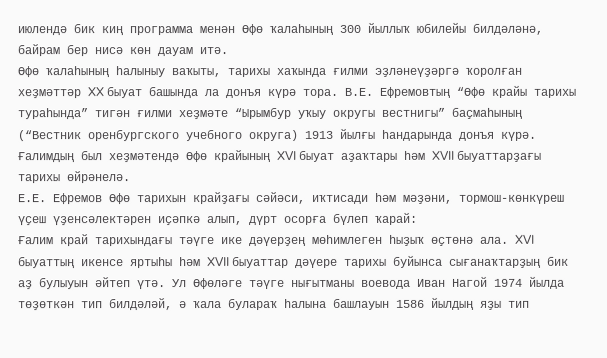июлендә бик киң программа менән Өфө ҡалаһының 300 йыллыҡ юбилейы билдәләнә, байрам бер нисә көн дауам итә.
Өфө ҡалаһының һалыныу ваҡыты, тарихы хаҡында ғилми эҙләнеүҙәргә ҡоролған хеҙмәттәр XX быуат башында ла донъя күрә тора. В.Е. Ефремовтың “Өфө крайы тарихы тураһында” тигән ғилми хеҙмәте “Ырымбур уҡыу округы вестнигы” баҫмаһының (“Вестник оренбургского учебного округа) 1913 йылғы һандарында донъя күрә. Ғалимдың был хеҙмәтендә Өфө крайының XVI быуат аҙаҡтары һәм XVII быуаттарҙағы тарихы өйрәнелә.
Е.Е. Ефремов Өфө тарихын крайҙағы сәйәси, иҡтисади һәм мәҙәни, тормош-көнкүреш үҫеш үҙенсәлектәрен иҫәпкә алып, дүрт осорға бүлеп ҡарай:
Ғалим край тарихындағы тәүге ике дәүерҙең мөһимлеген һыҙыҡ өҫтөнә ала. XVI быуаттың икенсе яртыһы һәм XVII быуаттар дәүере тарихы буйынса сығанаҡтарҙың бик аҙ булыуын әйтеп үтә. Ул Өфөләге тәүге нығытманы воевода Иван Нагой 1974 йылда төҙөткән тип билдәләй, ә ҡала булараҡ һалына башлауын 1586 йылдың яҙы тип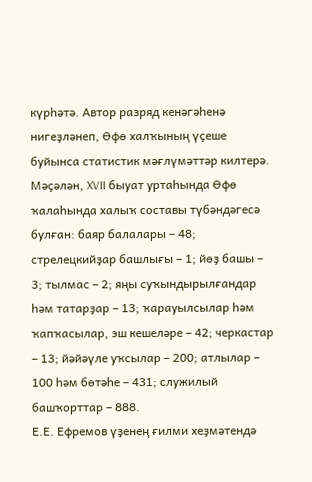күрһәтә. Автор разряд кенәгәһенә нигеҙләнеп, Өфө халҡының үҫеше буйынса статистик мәғлүмәттәр килтерә. Мәҫәлән, XVII быуат уртаһында Өфө ҡалаһында халыҡ составы түбәндәгесә булған: баяр балалары – 48; стрелецкийҙар башлығы – 1; йөҙ башы – 3; тылмас – 2; яңы суҡындырылғандар һәм татарҙар – 13; ҡарауылсылар һәм ҡапҡасылар, эш кешеләре – 42; черкастар – 13; йәйәүле уҡсылар – 200; атлылар – 100 һәм бөтәһе – 431; служилый башҡорттар – 888.
Е.Е. Ефремов үҙенең ғилми хеҙмәтендә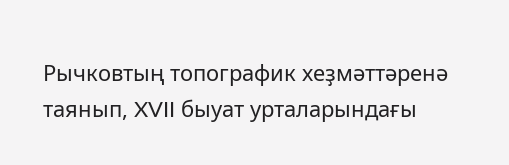Рычковтың топографик хеҙмәттәренә таянып, XVII быуат урталарындағы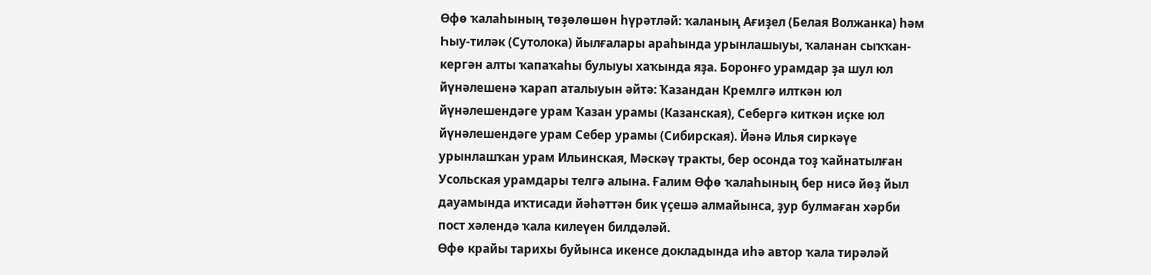Өфө ҡалаһының төҙөлөшөн һүрәтләй: ҡаланың Ағиҙел (Белая Волжанка) һәм Һыу-тиләк (Сутолока) йылғалары араһында урынлашыуы, ҡаланан сыҡҡан-кергән алты ҡапаҡаһы булыуы хаҡында яҙа. Боронғо урамдар ҙа шул юл йүнәлешенә ҡарап аталыуын әйтә: Ҡазандан Кремлгә илткән юл йүнәлешендәге урам Ҡазан урамы (Казанская), Себергә киткән иҫке юл йүнәлешендәге урам Себер урамы (Сибирская). Йәнә Илья сиркәүе урынлашҡан урам Ильинская, Мәскәү тракты, бер осонда тоҙ ҡайнатылған Усольская урамдары телгә алына. Ғалим Өфө ҡалаһының бер нисә йөҙ йыл дауамында иҡтисади йәһәттән бик үҫешә алмайынса, ҙур булмаған хәрби пост хәлендә ҡала килеүен билдәләй.
Өфө крайы тарихы буйынса икенсе докладында иһә автор ҡала тирәләй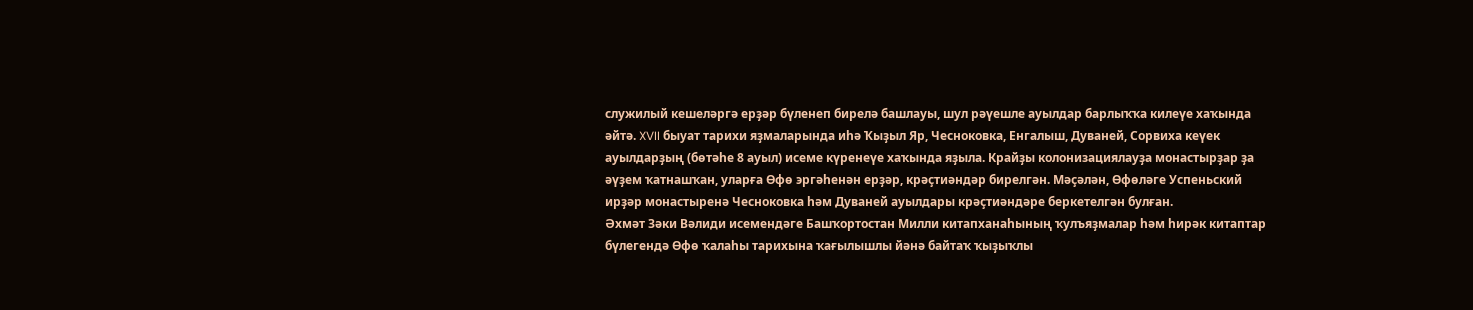служилый кешеләргә ерҙәр бүленеп бирелә башлауы, шул рәүешле ауылдар барлыҡҡа килеүе хаҡында әйтә. XVII быуат тарихи яҙмаларында иһә Ҡыҙыл Яр, Чесноковка, Енгалыш, Дуваней, Сорвиха кеүек ауылдарҙың (бөтәһе 8 ауыл) исеме күренеүе хаҡында яҙыла. Крайҙы колонизациялауҙа монастырҙар ҙа әүҙем ҡатнашҡан, уларға Өфө эргәһенән ерҙәр, крәҫтиәндәр бирелгән. Мәҫәлән, Өфөләге Успеньский ирҙәр монастыренә Чесноковка һәм Дуваней ауылдары крәҫтиәндәре беркетелгән булған.
Әхмәт Зәки Вәлиди исемендәге Башҡортостан Милли китапханаһының ҡулъяҙмалар һәм һирәк китаптар бүлегендә Өфө ҡалаһы тарихына ҡағылышлы йәнә байтаҡ ҡыҙыҡлы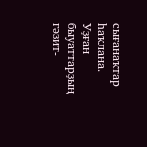сығанаҡтар һаҡлана. Уҙған быуаттарҙың гәзит-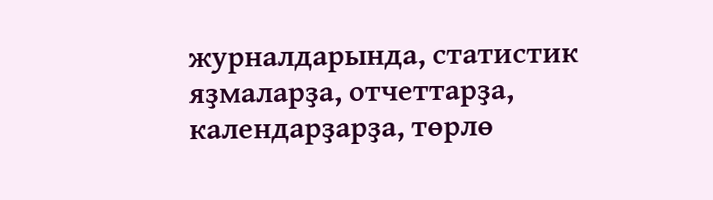журналдарында, статистик яҙмаларҙа, отчеттарҙа, календарҙарҙа, төрлө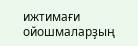ижтимағи ойошмаларҙың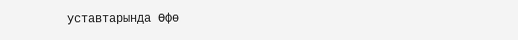уставтарында Өфө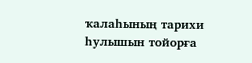ҡалаһының тарихи һулышын тойорға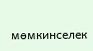мөмкинселек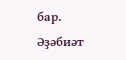бар.
Әҙәбиәт